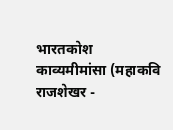भारतकोश
काव्यमीमांसा (महाकवि राजशेखर -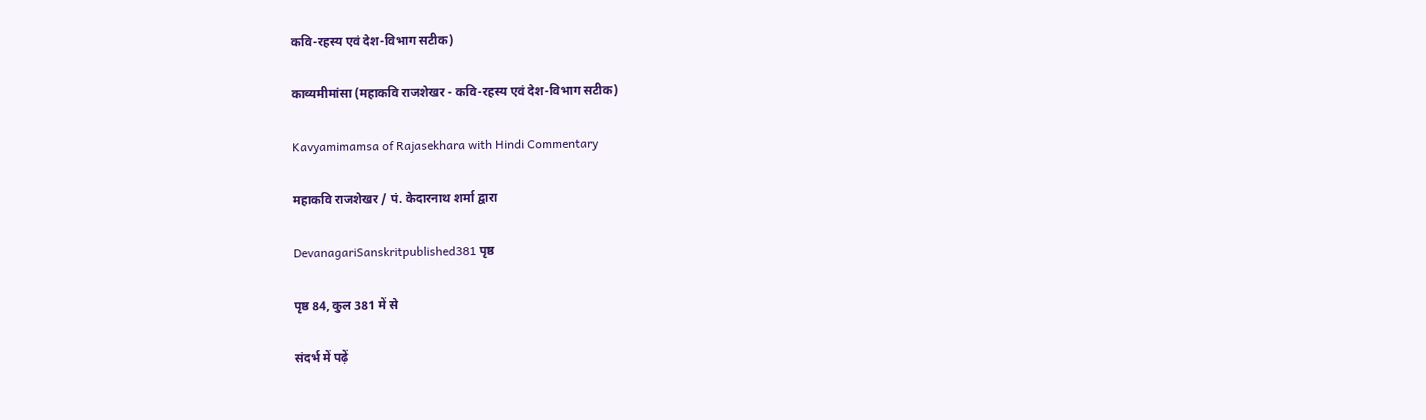कवि-रहस्य एवं देश-विभाग सटीक)

काव्यमीमांसा (महाकवि राजशेखर - कवि-रहस्य एवं देश-विभाग सटीक)

Kavyamimamsa of Rajasekhara with Hindi Commentary

महाकवि राजशेखर / पं. केदारनाथ शर्मा द्वारा

DevanagariSanskritpublished381 पृष्ठ

पृष्ठ 84, कुल 381 में से

संदर्भ में पढ़ें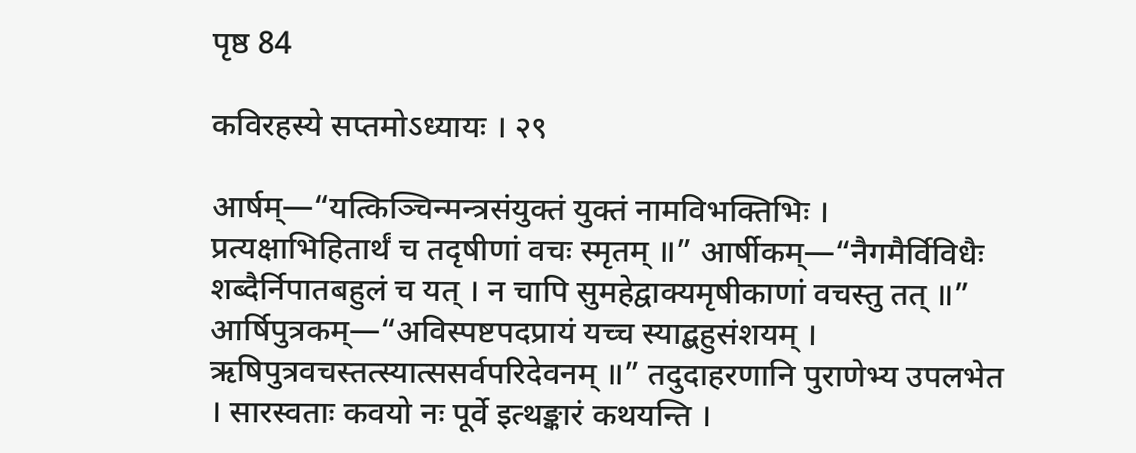पृष्ठ 84

कविरहस्ये सप्तमोऽध्यायः । २९

आर्षम्—“यत्किञ्चिन्मन्त्रसंयुक्तं युक्तं नामविभक्तिभिः । प्रत्यक्षाभिहितार्थं च तदृषीणां वचः स्मृतम् ॥” आर्षीकम्—“नैगमैर्विविधैः शब्दैर्निपातबहुलं च यत् । न चापि सुमहेद्वाक्यमृषीकाणां वचस्तु तत् ॥” आर्षिपुत्रकम्—“अविस्पष्टपदप्रायं यच्च स्याद्बहुसंशयम् । ऋषिपुत्रवचस्तत्स्यात्ससर्वपरिदेवनम् ॥” तदुदाहरणानि पुराणेभ्य उपलभेत । सारस्वताः कवयो नः पूर्वे इत्थङ्कारं कथयन्ति ।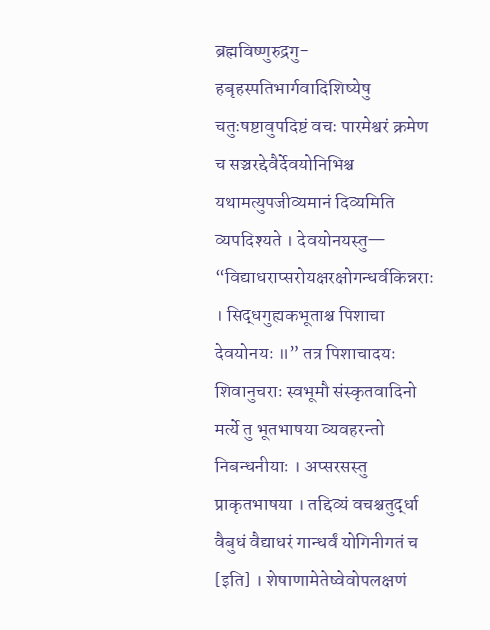ब्रह्मविष्णुरुद्रगु- हबृहस्पतिभार्गवादिशिष्येषु चतुःषष्टावुपदिष्टं वचः पारमेश्वरं क्रमेण च सञ्चरद्देवैर्देवयोनिभिश्च यथामत्युपजीव्यमानं दिव्यमिति व्यपदिश्यते । देवयोनयस्तु— “विद्याधराप्सरोयक्षरक्षोगन्धर्वकिन्नराः । सिद्धगुह्यकभूताश्च पिशाचा देवयोनयः ॥” तत्र पिशाचादयः शिवानुचराः स्वभूमौ संस्कृतवादिनो मर्त्ये तु भूतभाषया व्यवहरन्तो निबन्धनीयाः । अप्सरसस्तु प्राकृतभाषया । तद्दिव्यं वचश्चतुर्द्धा वैबुधं वैद्याधरं गान्धर्वं योगिनीगतं च [इति] । शेषाणामेतेष्वेवोपलक्षणं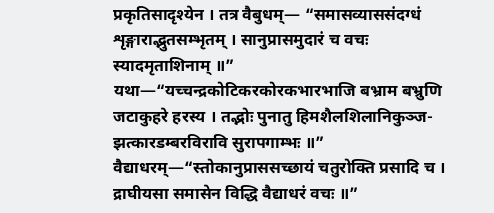प्रकृतिसादृश्येन । तत्र वैबुधम्— “समासव्याससंदग्धं शृङ्गाराद्भुतसम्भृतम् । सानुप्रासमुदारं च वचः स्यादमृताशिनाम् ॥” यथा—“यच्चन्द्रकोटिकरकोरकभारभाजि बभ्राम बभ्रुणि जटाकुहरे हरस्य । तद्भोः पुनातु हिमशैलशिलानिकुञ्ज- झत्कारडम्बरविरावि सुरापगाम्भः ॥” वैद्याधरम्—“स्तोकानुप्राससच्छायं चतुरोक्ति प्रसादि च । द्राघीयसा समासेन विद्धि वैद्याधरं वचः ॥”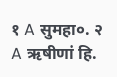१ A सुमहा०. २ A ऋषीणां हि.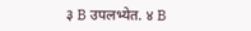३ B उपलभ्येत. ४ B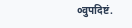०वुपदिष्टं.